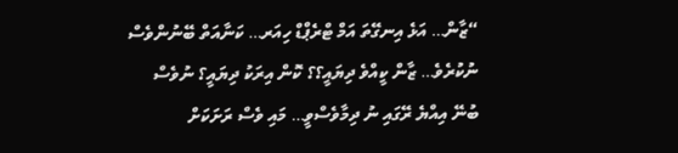“ޒާން… އަޅެ އިނގޭތަ އަމް ޓްރެޕްޑް ހިއަރ… ކަނާއަތް ބޭނުންވެސް ނުކުރެވެ… ޒާން ކީއްވެ ދިޔައީ؟؟ ކޮން އިރަކު ދިޔައީ؟ ނުވެސް ބުނޭ އިއްޔެ ރޭގައި ނު ދިމާވެސްވީ… މައި ވެސް ރަށަކަށް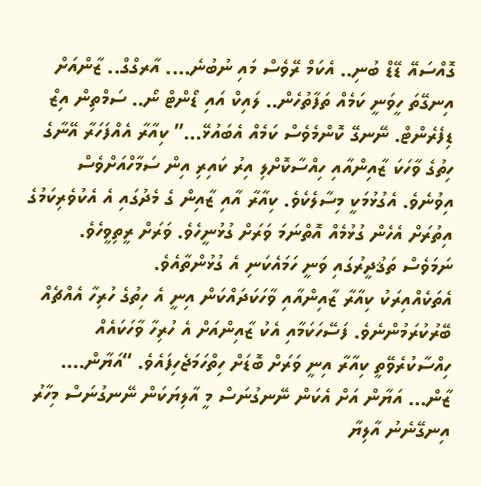ގޮއްސައޭ ޑޭޑް ބުނި.. އެކަމް ރޭވެސް މައި ނުބުނެ…. އާރގްގް.. ޒާންއަށް އިނގޭތަ ހީވަނީ ކަމެއް ތަފާތުހެން.. ލައިކް އައި ޑޯންޓް ނޯ.. ސަމްތިން އިޒް ޑިފެރެންޓް. ނޭނގޭ ކޮންމެވެސް ކަމެއް އެބައުޅޭ…” ކިއާރާ އެއްފަހަރާ އޭނާގެ ހިތުގެ ވާހަކަ ޒާއިންއާއި ހިއްސާކޮށްލި އިރު ކައިރި އިން ސަމާހްއަށްވެސް އިވުނެވެ. އެގުޅުމަކީ މިސާލެކެވެ. ކިއާރާ އާއި ޒާއިން ގެ މެދުގައި އެ އެކުވެރިކަމުގެ އިތުރަށް އެހެން ގުޅުމެއް އޮތްނަމަ ވަރަށް ގުޅުނީހެވެ. ވަރަށް ރީތިވީހެވެ. ނަމަވެސް ތަޤުދީރުގައި ވަނީ ހަމައެކަނި އެ ގުޅުންތާއެވެ.
އެތަކެއްއިރަކު ކިއާރާ ޒާއިންއާއި ވާހަކަދައްކަން އިނީ އެ ހިތުގެ ހުރިހާ އެއްޗެއް ބޭރުކުރަމުންނެވެ. ފަސޭހަކަމާއި އެކު ޒާއިންއަށް އެ ހުރިހާ ވާހަކައެއް ހިއްސާކުރެވޭތީ ކިއާރާ އިނީ ވަރަށް ބޮޑަށް ހިތްހަމަޖެހިފައެވެ. “އަޔާން…. ޒާން… އަޔާން އަށް އެކަން ނޭނގުނަސް މީ އާލިޔަކަން ނޭނގުނަސް މިހާރު އިނގޭނެނު އާލިޔާ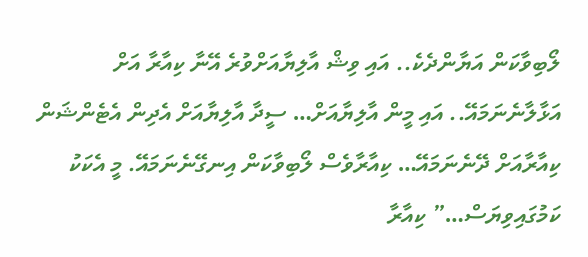ލޯބިވާކަން އަޔާންދެކެ.. އައި ވިޝް އާލިޔާއަށްވުރެ އޭނާ ކިއާރާ އަށް އަޅާލާނެނަމައޭ.. އައި މީން އާލިޔާއަށް… ސީދާ އާލިޔާއަށް އެދިން އެޓެންޝަން ކިއާރާއަށް ދޭނެނަމައޭ… ކިއާރާވެސް ލޯބިވާކަން އިނގޭނެނަމައޭ. މީ އެކަކު ކަމުގައިވިޔަސް…” ކިއާރާ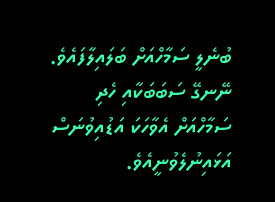ބުނެލީ ސަމާހްއަށް ބަލައިލާފައެވެ. ނޭނގޭ ސަބަބަކާއި ހެދި ސަމާހްއަށް އެވާހަކަ އަޑުއިވުނަސް އަޅައިނުލެވުނީއެވެ.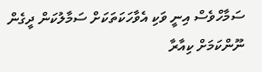ސަމާހްވެސް އިނީ ވަކި އެވާހަކަތަކަށް ސަމާލުކަން ދީގެން ނޫންކަމަށް ކިއާރާ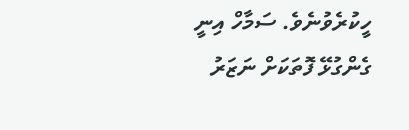ހީކުރެވުނެވެ. ސަމާހް އިނީ ގެންގުޅޭ ފޮތަކަށް ނަޒަރު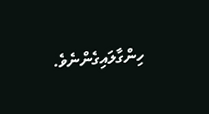ހިންގާލައިގެންނެވެ.